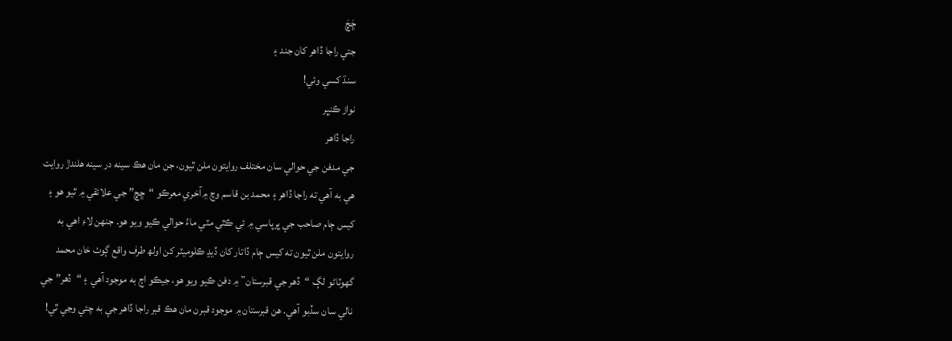ڇَڇَ
جتي راجا ڏاهر کان جند ۽
سنڌ کسي وئي!
نواز ڪنڀر
راجا ڏاھر
جي مدفن جي حوالي سان مختلف روايتون ملن ٿيون، جن مان ھڪ سينه در سينه ھلندڙ روايت
ھي به آھي ته راجا ڏاھر ۽ محمد بن قاسم وچ ۾آخري معرڪو “ڇڇ” جي علائقي ۾ ٿيو ھو ۽
کيس ڄام صاحب جي ڀرپاسي ۾ ئي ڪٿي مٽي ماءُ حوالي ڪيو ويو ھو. جنھن لاءِ اھي به
روايتون ملن ٿيون ته کيس ڄام ڏاتار کان ڏيڍ ڪلوميٽر کن اولھ طرف واقع ڳوٺ خان محمد
گھوٽاڻو لڳ “ڏھر جي قبرستان” ۾ دفن ڪيو ويو ھو، جيڪو اڄ به موجود آھي ۽ “ڏھر” جي
نالي سان سڏبو آھي. ھن قبرستان ۾ موجود قبرن مان ھڪ قبر راجا ڏاھر جي به چئي وڃي ٿي!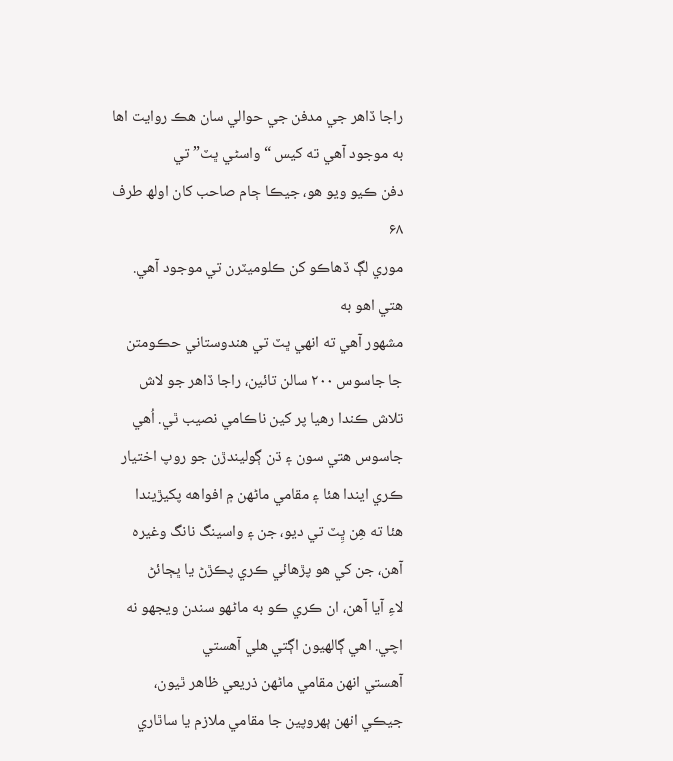راجا ڏاھر جي مدفن جي حوالي سان ھڪ روايت اھا به موجود آھي ته کيس “واسڻي ڀٽ” تي
دفن ڪيو ويو ھو، جيڪا ڄام صاحب کان اولھ طرف ۶۸
موري لڳ ڏھاڪو کن ڪلوميٽرن تي موجود آھي. ھتي اھو به
مشھور آھي ته انھي ڀٽ تي ھندوستاني حڪومتن جا جاسوس ۲۰۰ سالن تائين، راجا ڏاھر جو لاش تلاش ڪندا رھيا پر کين ناڪامي نصيب ٿي. اُھي
جاسوس ھتي سون ۽ ڌن ڳوليندڙن جو روپ اختيار ڪري ايندا ھئا ۽ مقامي ماڻھن ۾ افواهه پکيڙيندا
ھئا ته ھِن ڀِٽ تي ديو، جن ۽ واسينگ نانگ وغيره آھن، جن کي ھو پڙھائي ڪري پڪڙڻ يا ڀڄائڻ
لاءِ آيا آھن، ان ڪري ڪو به ماڻھو سندن ويجھو نه اچي. اھي ڳالھيون اڳتي هلي آھستي
آھستي انهن مقامي ماڻھن ذريعي ظاھر ٿيون، جيڪي انھن ٻھروپين جا مقامي ملازم يا ساٿاري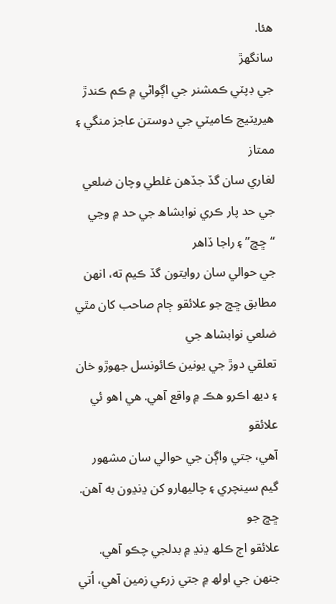ھئا.
سانگھڙ
جي ڊپٽي ڪمشنر جي اڳواڻي ۾ ڪم ڪندڙ ھيريٽيج ڪاميٽي جي دوستن عاجز منگي ۽ ممتاز
لغاري سان گڏ جڏھن غلطي وچان ضلعي جي حد پار ڪري نوابشاھ جي حد ۾ وڃي “ڇڇ” ۽ راجا ڏاھر
جي حوالي سان روايتون گڏ ڪيم ته، انھن مطابق ڇڇ جو علائقو ڄام صاحب کان مٿي ضلعي نوابشاھ جي
تعلقي دوڙ جي يونين ڪائونسل جھوڙو خان ۽ ديھ اڪرو ھڪ ۾ واقع آھي. ھي اھو ئي علائقو
آھي، جتي واڳن جي حوالي سان مشھور گيم سينچري ۽ چاليھارو کن ڍنڍون به آھن. ڇڇ جو
علائقو اڄ ڪلھ ڍنڍ ۾ بدلجي چڪو آھي. جنھن جي اولھ ۾ جتي زرعي زمين آھي، اُتي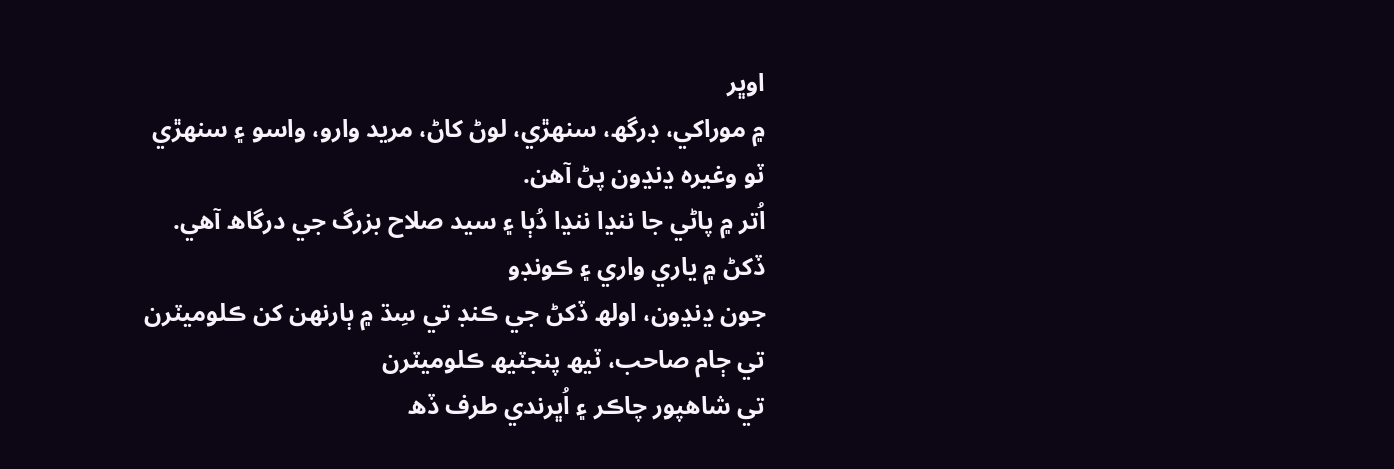اوڀر
۾ موراکي، ڊرگھ، سنھڙي، لوڻ کاڻ، مريد وارو، واسو ۽ سنھڙي ٽو وغيره ڍنڍون پڻ آھن.
اُتر ۾ پاڻي جا ننڍا ننڍا دُٻا ۽ سيد صلاح بزرگ جي درگاھ آھي. ڏکڻ ۾ ياري واري ۽ ڪونڊو
جون ڍنڍون، اولھ ڏکڻ جي ڪنڊ تي سِڌ ۾ ٻارنھن کن ڪلوميٽرن تي ڄام صاحب، ٽيھ پنجٽيھ ڪلوميٽرن
تي شاھپور چاڪر ۽ اُڀرندي طرف ڏھ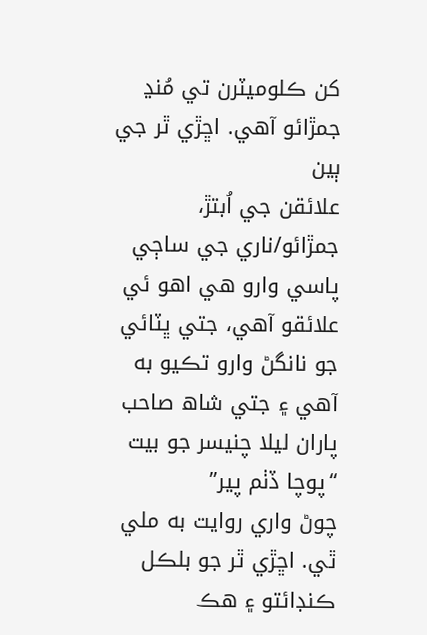کن ڪلوميٽرن تي مُنڍ جمڙائو آھي. اڇڙي ٿر جي ٻين
علائقن جي اُبتڙ، جمڙائو/ناري جي ساڄي پاسي وارو هي اھو ئي علائقو آھي، جتي ڀٽائي
جو نانگڻ وارو تڪيو به آھي ۽ جتي شاھ صاحب پاران ليلا چنيسر جو بيت “پوچا ڏٺم پير”
چوڻ واري روايت به ملي ٿي. اڇڙي ٿر جو بلڪل ڪنڊائتو ۽ ھڪ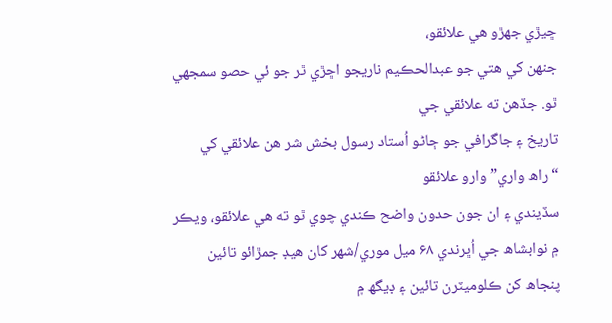ڇيڙي جھڙو ھي علائقو،
جنھن کي ھتي جو عبدالحڪيم ناريجو اڇڙي ٿر جو ئي حصو سمجھي ٿو. جڏھن ته علائقي جي
تاريخ ۽ جاگرافي جو ڄاڻو اُستاد رسول بخش شر ھن علائقي کي “راھ واري” وارو علائقو
سڏيندي ۽ ان جون حدون واضح ڪندي چوي ٿو ته ھي علائقو، ويڪر ۾ نوابشاھ جي اُڀرندي ۶۸ ميل موري/شھر کان ھيڊ جمڙائو تائين پنجاھ کن ڪلوميٽرن تائين ۽ ڊيگھ ۾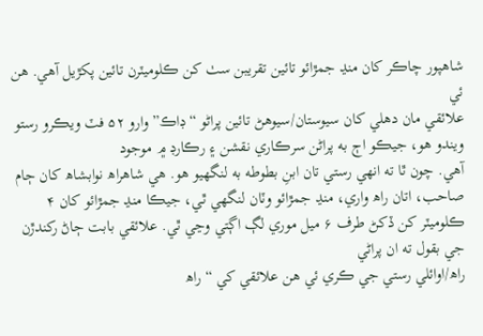شاھپور چاڪر کان منڍ جمڙائو تائين تقريبن سٺ کن ڪلوميٽرن تائين پکڙيل آھي. ھن ئي
علائقي مان دھلي کان سيوستان/سيوھڻ تائين پراڻو “ڊاڪ” وارو ۵۲ فٽ ويڪرو رستو ويندو ھو، جيڪو اڄ به پراڻن سرڪاري نقشن ۽ رڪارڊ ۾ موجود
آھي. چون ٿا ته انھي رستي تان ابنِ بطوطه به لنگھيو ھو. ھي شاھراھ نوابشاھ کان ڄام
صاحب، اتان راھ واري، منڍ جمڙائو وٽان لنگھي ٿي، جيڪا منڍ جمڙائو کان ۴
ڪلوميٽر کن ڏکڻ طرف ۶ ميل موري لڳ اڳتي وڃي ٿي. علائقي بابت ڄاڻ رکندڙن جي بقول ته ان پراڻي
راھ/اوائلي رستي جي ڪري ئي ھن علائقي کي “راھ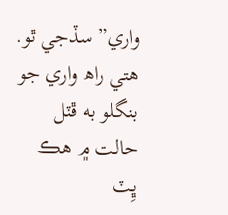واري” سڏجي ٿو. ھتي راھ واري جو
بنگلو به ڦٽل حالت ۾ ھڪ ڀِٽ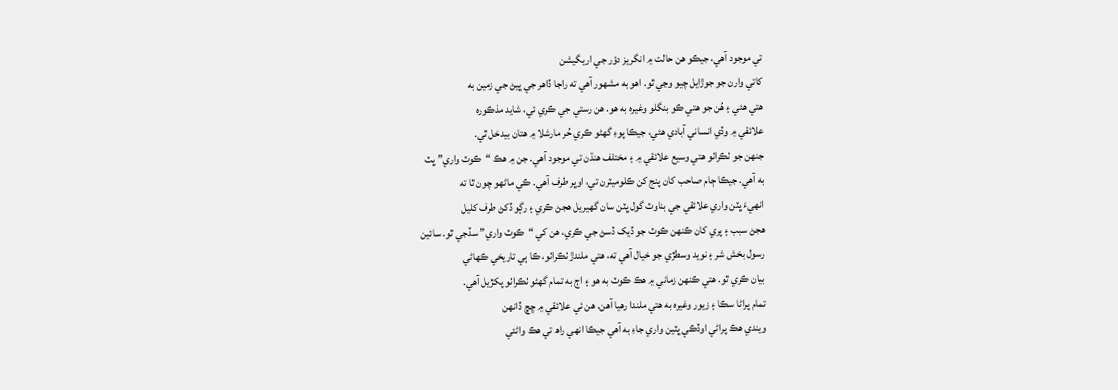تي موجود آھي، جيڪو ھن حالت ۾ انگريز دؤر جي اريگيشن
کاتي وارن جو جوڙايل چيو وڃي ٿو. اهو به مشهور آهي ته راجا ڏاھر جي ڀيڻ جي زمين به
هتي هئي ۽ ھُن جو ھتي ڪو بنگلو وغيره به ھو. ھن رستي جي ڪري ئي، شايد مذڪوره
علائقي ۾ وڏي انساني آبادي ھئي، جيڪا پوءِ گھڻو ڪري حُر مارشلا ۾ ھتان بيدخل ٿي.
جنھن جو ٺڪراٺو ھتي وسيع علائقي ۾ ۽ مختلف ھنڌن تي موجود آھي. جن ۾ ھڪ “ڪوٽ واري” ڀٽ
به آھي. جيڪا ڄام صاحب کان پنج کن ڪلوميٽرن تي، اوڀر طرف آھي. ڪي ماڻهو چون ٿا ته
انھيءَ ڀٽن واري علائقي جي بناوٽ گول ڀٽن سان گھيريل ھجڻ ڪري ۽ رڳو ڏکڻ طرف کليل
ھجڻ سبب ۽ پري کان ڪنھن ڪوٽ جو ڏيک ڏسڻ جي ڪري، ھن کي “ڪوٽ واري” سڏجي ٿو. سائين
رسول بخش شر ۽ نويد وسطڙي جو خيال آهي ته، ھتي ملندڙ ٺڪراٺو، ڪا ٻي تاريخي ڪھاڻي
بيان ڪري ٿو. ھتي ڪنھن زماني ۾ ھڪ ڪوٽ به ھو ۽ اڄ به تمام گھڻو ٺڪراٺو پکڙيل آھي.
تمام پراڻا سڪا ۽ زيور وغيره به هتي ملندا رھيا آھن. ھن ئي علائقي ۾ ڇڇ ڏانھن
ويندي ھڪ پراڻي اوڏڪي ڀٽين واري جاءِ به آهي جيڪا انھي راھ تي ھڪ واڻئي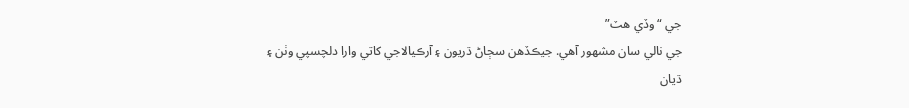جي “وڏي ھٽ”
جي نالي سان مشھور آهي. جيڪڏھن سڄاڻ ڌريون ۽ آرڪيالاجي کاتي وارا دلچسپي وٺن ۽ ڌيان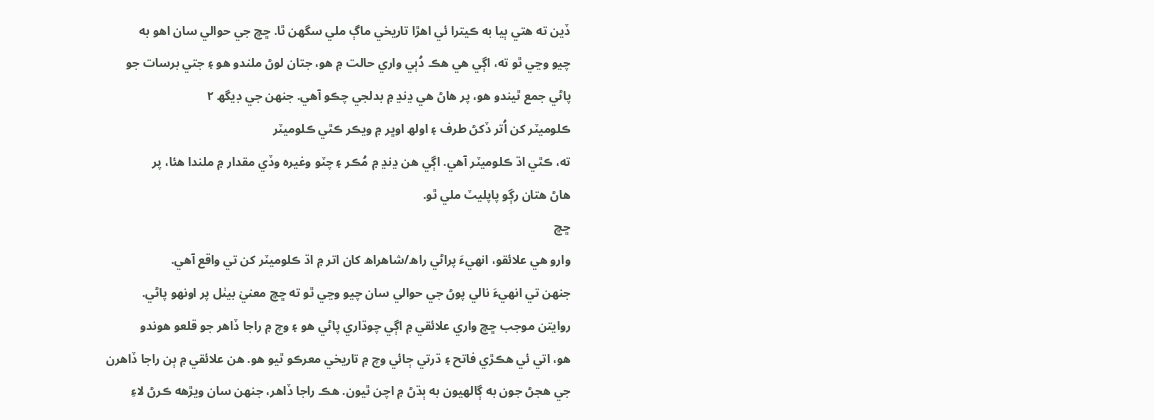ڏين ته ھتي ٻيا به ڪيترا ئي اھڙا تاريخي ماڳ ملي سگھن ٿا. ڇڇ جي حوالي سان اھو به
چيو وڃي ٿو ته، اڳي ھي ھڪ دُٻي واري حالت ۾ ھو، جتان لوڻ ملندو ھو ۽ جتي برسات جو
پاڻي جمع ٿيندو ھو، پر ھاڻ ھي ڍنڍ ۾ بدلجي چڪو آھي. جنھن جي ڊيگھ ۲
ڪلوميٽر کن اُتر ڏکڻ طرف ۽ اولھ اوڀر ۾ ويڪر ڪٿي ڪلوميٽر
ته، ڪٿي اڌ ڪلوميٽر آھي. اڳي ھن ڍنڍ ۾ مُڪر ۽ چٽو وغيره وڏي مقدار ۾ ملندا ھئا، پر
ھاڻ ھتان رڳو پاپليٽ ملي ٿو.
ڇڇ
وارو ھي علائقو، انھيءَ پراڻي راھ/شاھراھ کان اتر ۾ اڌ ڪلوميٽر کن تي واقع آھي.
جنھن تي انھيءَ نالي پوڻ جي حوالي سان چيو وڃي ٿو ته ڇڇ معنيٰ بيٺل پر اونھو پاڻي.
روايتن موجب ڇڇ واري علائقي ۾ اڳي چوڌاري پاڻي ھو ۽ وچ ۾ راجا ڏاھر جو قلعو ھوندو
ھو، اتي ئي هڪڙي فاتح ۽ ڌرتي ڄائي وچ ۾ تاريخي معرڪو ٿيو ھو. ھن علائقي ۾ ٻن راجا ڏاھرن
جي ھجڻ جون به ڳالھيون به ٻڌڻ ۾ اچن ٿيون. ھڪ راجا ڏاھر، جنھن سان ويڙهه ڪرڻ لاءِ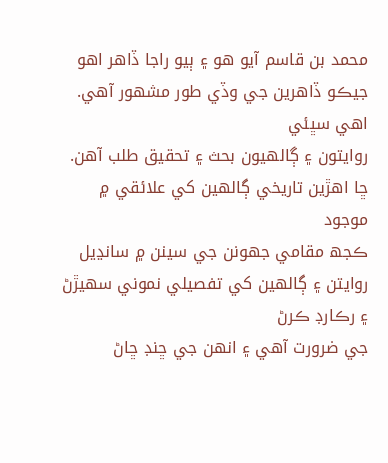محمد بن قاسم آيو ھو ۽ ٻيو راجا ڏاھر اهو جيڪو ڏاھرين جي وڏي طور مشهور آهي. اھي سڀئي
روايتون ۽ ڳالھيون بحث ۽ تحقيق طلب آھن. ڇا اهڙين تاريخي ڳالهين کي علائقي ۾ موجود
ڪجھ مقامي جھونن جي سينن ۾ سانڍيل روايتن ۽ ڳالھين کي تفصيلي نموني سھيڙڻ ۽ رڪارڊ ڪرڻ
جي ضرورت آھي ۽ انھن جي ڇنڊ ڇاڻ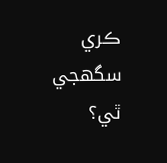ڪري سگهجي ٿي؟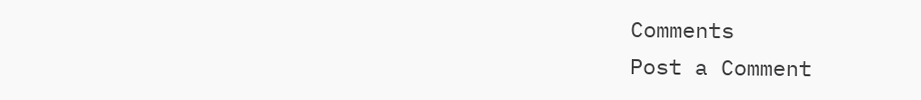Comments
Post a Comment